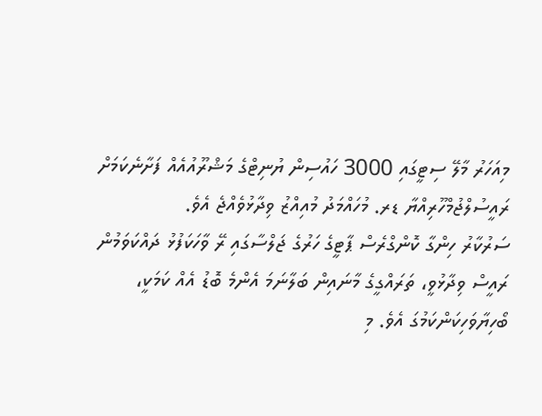މިއަހަރު މާލޭ ސިޓީގައި 3000 ހައުސިން ޔުނިޓްގެ މަޝްރޫއުއެއް ފަށާނެކަމަށް ރައީސުލްޖުމްހޫރިއްޔާ ޑރ. މުހައްމަދު މުއިއްޒު ވިދާޅުވެއްޖެ އެވެ.
ސަރުކާރު ހިންގާ ކޮންގްރެސް ޕާޓީގެ ހަރުގެ ޖަލްސާގައި ރޭ ވާހަކަފުޅު ދައްކަވަމުން ރައީސް ވިދާޅުވީ، ތަރައްގީގެ މާނައިން ބަލާނަމަ އެންމެ ބޮޑު އެއް ކަމަކީ، ބޯހިޔާވަހިކަންކަމުގަ އެވެ. މި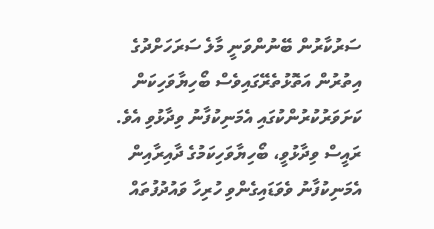ސަރުކާރުން ބޭނުންވަނީ މާލެ ސަރަހަށްދުގެ އިތުރުން އަތޮޅުތެރޭގައިވެސް ބޯހިޔާވަހިކަން ކަށަވަރުކުރުންކުގައި އެމަނިކުފާނު ވިދާޅުވި އެވެ.
ރައީސް ވިދާޅުވީ، ބޯހިޔާވަހިކަމުގެ ދާއިރާއިން އެމަނިކުފާނު ވެވަޑައިގެންވި ހުރިހާ ވައުދުފުތައް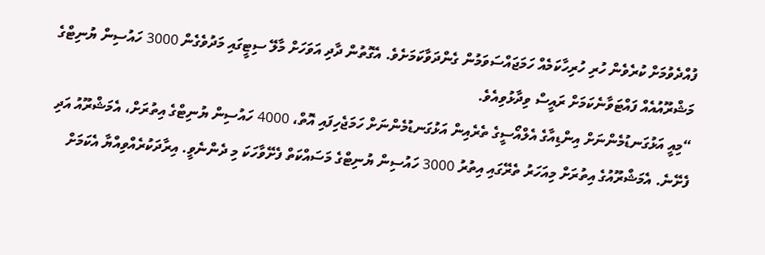ފުއްދެވުމަށް ކުރެވެން ހުރި ހުރިހާކަމެއް ހަމަޖައްސަވަމުން ގެންދަވާކަމަށެވެ. އެގޮތުން ދާދި އަވަހަށް މާލޭ ސިޓީގައި މަދުވެގެން 3000 ހައުސިން ޔުނިޓްގެ މަޝްރޫއުއެއް ފައްޓަވާނެކަމަށް ރައީސް ވިދާޅުވިއެވެ.
“މިއީ އަޅުގަނޑުމެންނަށް އިންޑިއާގެ އެލްއޯސީގެ ތެރެއިން އަޅުގަނޑުމެންނަށް ހަމަޖެހިފައި އޮތް، 4000 ހައުސިން ޔުނިޓްގެ އިތުރަށް، އެމަޝްރޫއު އަދި ފެށޭނެ. އެމަޝްރޫއުގެ އިތުރަށް މިއަހަރު ތެރޭގައި އިތުރު 3000 ހައުސިން ޔުނިޓްގެ މަސައްކަތް ފެށޭވާހަކަ މި ދެންނެވީ. އިރާދަކުރެއްވިއްޔާ އެކަމަށް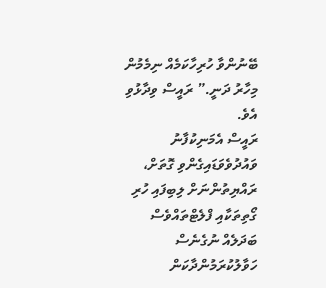ބޭނުންވާ ހުރިހާކަމެއް ނިމެމުން މިހާރު ދަނީ.” ރައީސް ވިދާޅުވި އެވެ.
ރައީސް އެމަނިކުފާނު ވައުދުވެވަޑައިގެންވި ގޮތަށް، ރައްޔިތުންނަށް ލިބިފައި ހުރި ގޯތިތަކާއި ފްލެޓްތައްވެސް ބަދަލެއް ނުގެނެސް ހަވާލުކުރަމުންދާކަން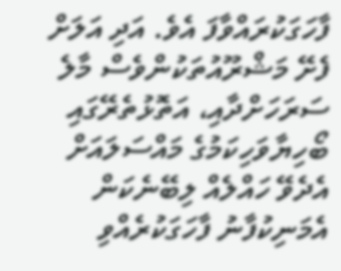ފާހަގަކުރައްވާފަ އެވެ. އަދި އަލަށް ފެށޭ މަޝްރޫއުތަކުންވެސް މާލެ ސަރަހަށްދާއި، އަތޮޅުތެރޭގައި ބޯހިޔާވަހިކަމުގެ މައްސަލައަށް އެދެވޭ ހައްލެއް ލިބޭނެކަން އެމަނިކުފާނު ފާހަގަކުރެއްވި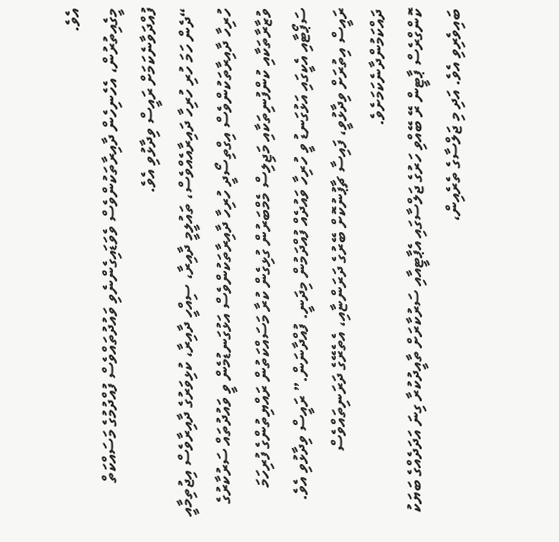އެވެ.
މީގެއިތުރުން، އެހެނިހެން ދާއިރާތަކުންވެސް ވެވަޑައިގެންނެވި ވައުދުތައްވެސް ފުއްދުމުގެ މަސައްކަތް ފުއްދަވާނެކަމަށް ރައީސް ވިދާޅުވި އެވެ.
“ދެން ހަމަ ހުރި ހުރިހާ ދައިރާއެއްވެސް، ތައުލީމީ ދާއިރާ، ސިއްހީ ދާއިރާ، ކުޅިވަރުގެ ދާއިރާވެސް އިޖުތިމާއީ ހުރިހާ ދާއިރާތަކުންވެސް އިގްތިސޯދީ ހުރިހާ ދާއިރާތަކުންވެސް އަޅުގަނޑުމެން ވީ ވައުދުތައް ސަރުކާރުގެ ވުޒާރާތަކާއި ކުންފުނިތަކާއި މަޖިލިސް މެމްބަރުން ގުޅިގެން ކުރާ މަސައްކަތުން ރައްޔިތުންގެ ފުރިހަމަ ސަޕޯޓާއި އެކީގައި އަޅުގަނޑު ވީ ހުރިހާ ވައުދެއް ފުއްދަމުން މިދަނީ. ފުއްދާނަން.” ރައީސް ވިދާޅުވި އެވެ.
ރައީސް އިތުރަށް ވިދާޅުވީ، ފައިސާ ޗާޕުނުކޮށް ބޭރުގެ ދަރަންޏާއި، އެތެރޭގެ ދަރަނިތައްވެސް ދައްކަމުންދާނެކަމަށެވެ.
ކޮންގްރެސް ޕާޓީން ރޭ ބޭއްވި ހަރުގެ ޖަލްސާގައި އެޕާޓީއާއި ސަރުކާރަށް ތާއީދުކުރާ ގިނަ އަދަދެއްގެ ބަޔަކު ބައިވެރިވި އެވެ. އަދި މި ޖަލްސާގެ ތެރެއިން،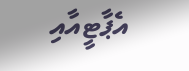އެޕާޓީއާއި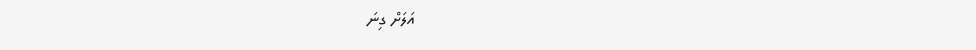އަލަށް ގިނަ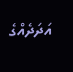އަދަދެއްގެ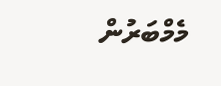މެމްބަރުން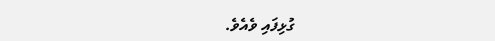ގުޅިފައި ވެއެވެ.